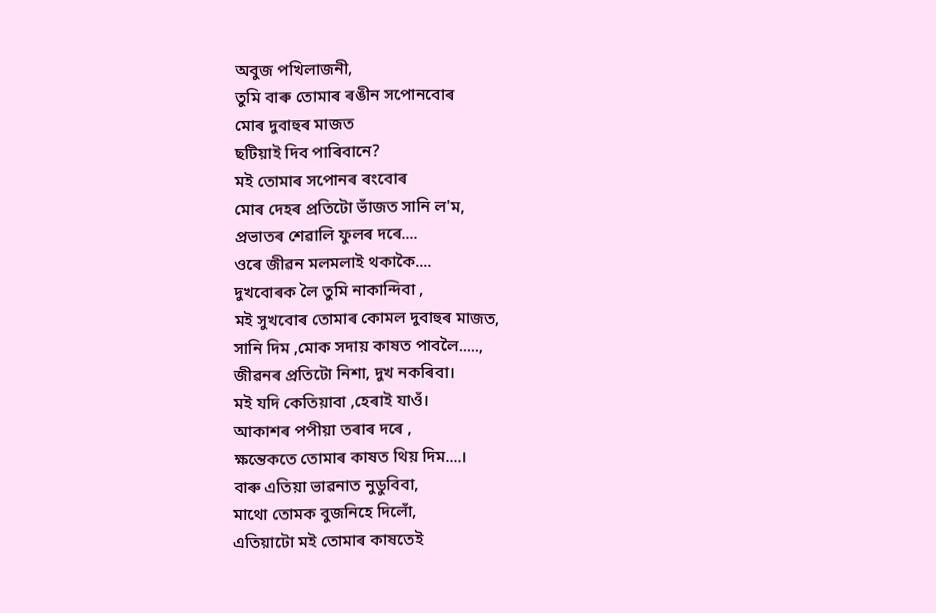অবুজ পখিলাজনী,
তুমি বাৰু তোমাৰ ৰঙীন সপোনবোৰ
মোৰ দুবাহুৰ মাজত
ছটিয়াই দিব পাৰিবানে?
মই তোমাৰ সপোনৰ ৰংবোৰ
মোৰ দেহৰ প্ৰতিটো ভাঁজত সানি ল'ম,
প্ৰভাতৰ শেৱালি ফুলৰ দৰে....
ওৰে জীৱন মলমলাই থকাকৈ....
দুখবোৰক লৈ তুমি নাকান্দিবা ,
মই সুখবোৰ তোমাৰ কোমল দুবাহুৰ মাজত,
সানি দিম ,মোক সদায় কাষত পাবলৈ.....,
জীৱনৰ প্ৰতিটো নিশা, দুখ নকৰিবা।
মই যদি কেতিয়াবা ,হেৰাই যাওঁ।
আকাশৰ পপীয়া তৰাৰ দৰে ,
ক্ষন্তেকতে তোমাৰ কাষত থিয় দিম....।
বাৰু এতিয়া ভাৱনাত নুডুবিবা,
মাথো তোমক বুজনিহে দিলোঁ,
এতিয়াটো মই তোমাৰ কাষতেই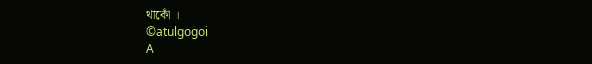থাকোঁ ।
©atulgogoi
A